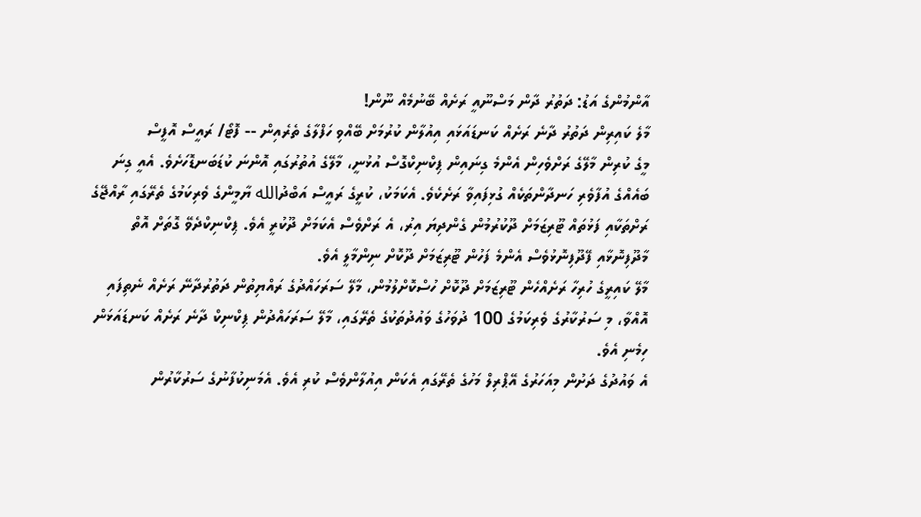އާންމުންގެ އަޑު: ދަތުރު ދާން މަސްނޫއީ ރަށެއް ބޭނުމެއް ނޫން!
މާލެ ކައިރިން ދަތުރު ދާނެ ރަށެއް ކަނޑައަޅައި އިއުލާން ކުރުމަށް ބޭއްވި ހަފްލާގެ ތެރެއިން -- ފޮޓޯ/ ރައީސް އޮފީސް
މީގެ ކުރިން މާލޭގެ ރަށްވެހިން އެންމެ ގިނައިން ޕިކްނިކްގޮސް އުޅުނީ، މާލޭގެ އުތުރުގައި އޮންނަ ކުޑަބަނޑޮހަށެވެ. އެއީ ގިނަ ބައެއްގެ އުފާވެރި ހަނދާންތަކެއް ގުޅިފައިވާ ރަށެކެވެ. އެކަމަކު، ކުރީގެ ރައީސް އަބްދުالله ޔާމީންގެ ވެރިކަމުގެ ތެރޭގައި ރާއްޖޭގެ ރަށްތަކާއި ފަޅުތައް ޓޫރިޒަމަށް ދޫކުރުމުން ގެންދިޔަ އިރު، އެ ރަށްވެސް އެކަމަށް ދޫކުރީ އެވެ. ޕިކްނިކްދެވޭ ގޮތަށް އޮތް މާދޫފިނޮޅާއި ފޭދޫފިނޮޅުވެސް އެންމެ ފަހުން ޓޫރިޒަމަށް ދޫކޮށް ނިންމާލީ އެވެ.
މާލޭ ކައިރީގެ ހުރިހާ ރަށެއްހެން ޓޫރިޒަމަށް ދޫކޮށް ހުސްކޮށްލުމުން، މާލޭ ސަރަހައްދުގެ ރައްޔިތުން ދަތުރުދާނޭ ރަށެއް ނެތިފައި އޮއްވާ، މި ސަރުކާރުގެ ވެރިކަމުގެ 100 ދުވަހުގެ ވައުދުތަކުގެ ތެރޭގައި، މާލޭ ސަރަހައްދުން ޕިކްނިކް ދާނެ ރަށެއް ކަނޑައަޅަން ހިމެނި އެވެ.
އެ ވައުދުގެ ދަށުން މިއަހަރުގެ އޭޕްރިލް މަހުގެ ތެރޭގައި އެކަން އިއުލާންވެސް ކުރި އެވެ. އެމަނިކުފާނުގެ ސަރުކާރުން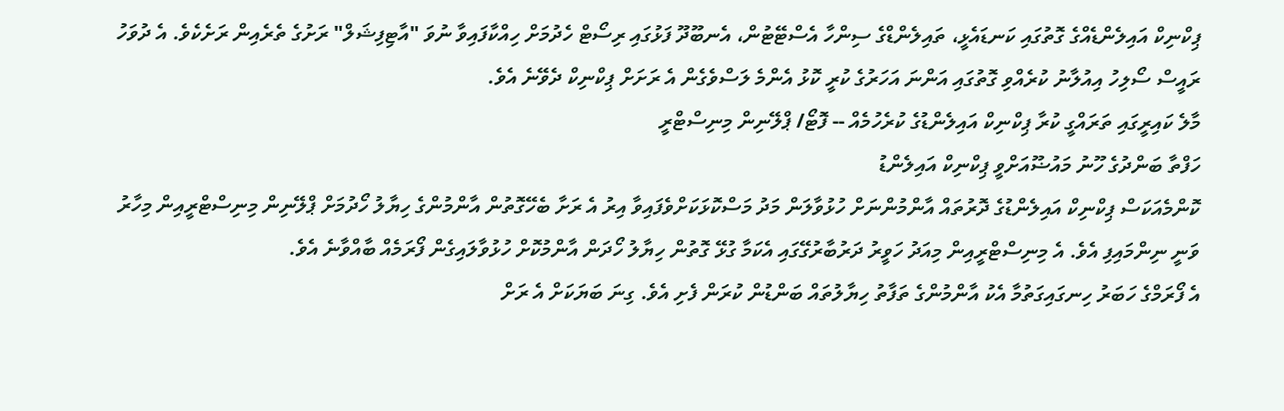ޕިކްނިކް އައިލެންޑެއްގެ ގޮތުގައި ކަނޑައެޅީ، ތައިލެންޑްގެ ސިންހާ އެސްޓޭޓުން، އެނބޫދޫ ފަޅުގައި ރިސޯޓް ހެދުމަށް ހިއްކާފައިވާ ނުވަ "އާޓިފިޝަލް" ރަށުގެ ތެރެއިން ރަށެކެވެ. އެ ދުވަހު ރައީސް ސޯލިހު އިއުލާނު ކުރެއްވި ގޮތުގައި އަންނަ އަހަރުގެ ކުރީ ކޮޅު އެންމެ ލަސްވެގެން އެ ރަށަށް ޕިކްނިކް ދެވޭނެ އެވެ.
މާލެ ކައިރީގައި ތަރައްގީ ކުރާ ޕިކްނިކް އައިލެންޑުގެ ކުރެހުމެއް -- ފޮޓޯ/ ޕްލޭނިން މިނިސްޓްރީ
ހަފްތާ ބަންދުގެ ހޫނު މައުޟޫއަށްވީ ޕިކްނިކް އައިލެންޑު
ކޮންމެއަކަސް ޕިކްނިކް އައިލެންޑުގެ ދޮރުތައް އާންމުންނަށް ހުޅުވާލަން މަދު މަސްކޮޅަކަށްވެފައިވާ އިރު އެ ރަށާ ބެހޭގޮތުން އާންމުންގެ ހިޔާލު ހޯދުމަށް ޕްލޭނިން މިނިސްޓްރީއިން މިހާރު ވަނީ ނިންމައިފި އެވެ. އެ މިނިސްޓްރީއިން މިއަދު ހަވީރު ދަރުބާރުގޭގައި އެކަމާ ގުޅޭ ގޮތުން ހިޔާލު ހޯދަން އާންމުކޮށް ހުޅުވާލައިގެން ފޯރަމެއް ބާއްވާނެ އެވެ.
އެ ފޯރަމްގެ ހަބަރު ހިނގައިގަތުމާ އެކު އާންމުންގެ ތަފާތު ހިޔާލުތައް ބަންޑުން ކުރަން ފެށި އެވެ. ގިނަ ބަޔަކަށް އެ ރަށް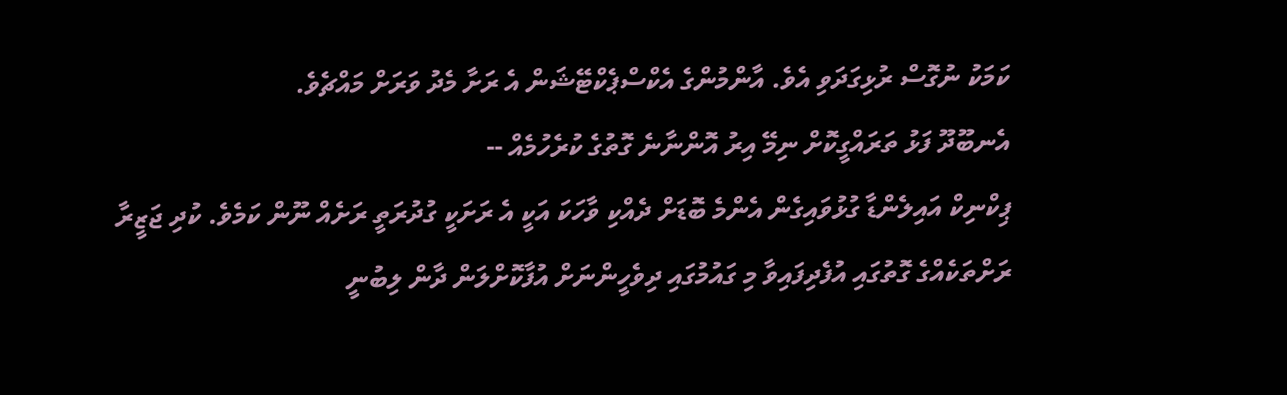ކަމަކު ނުގޮސް ރުޅިގަދަވި އެވެ. އާންމުންގެ އެކްސްޕެކްޓޭޝަން އެ ރަށާ މެދު ވަރަށް މައްޗެވެ.
އެނބޫދޫ ފަޅު ތަރައްގީކޮށް ނިމޭ އިރު އޮންނާނެ ގޮތުގެ ކުރެހުމެއް --
ޕިކްނިކް އައިލެންޑާ ގުޅުވައިގެން އެންމެ ބޮޑަށް ދެއްކި ވާހަކަ އަކީ އެ ރަށަކީ ގުދުރަތީ ރަށެއް ނޫން ކަމެވެ. ކުދި ޖަޒީރާ ރަށްތަކެއްގެ ގޮތުގައި އުފެދިފައިވާ މި ގައުމުގައި ދިވެހީންނަށް އުފާކޮށްލަން ދާން ލިބުނީ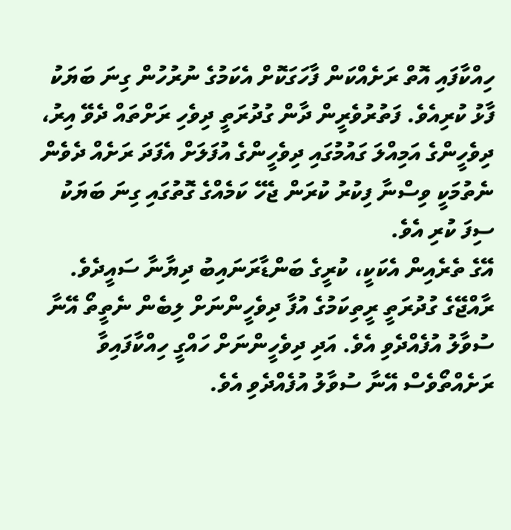ހިއްކާފައި އޮތް ރަށެއްކަން ފާހަގަކޮށް އެކަމުގެ ނުރުހުން ގިނަ ބަޔަކު ފާޅު ކުރިއެވެ. ފަތުރުވެރީން ދާން ގުދުރަތީ ދިވެހި ރަށްތައް ދެވޭ އިރު، ދިވެހީންގެ އަމިއްލަ ގައުމުގައި ދިވެހީންގެ އުފަލަށް އެފަދަ ރަށެއް ދެވެން ނެތުމަކީ ވިސްނާ ފިކުރު ކުރަން ޖެހޭ ކަމެއްގެ ގޮތުގައި ގިނަ ބަޔަކު ސިފަ ކުރި އެވެ.
އޭގެ ތެރެއިން އެކަކީ، ކުރީގެ ބަންޑާރަނައިބު ދިޔާނާ ސައީދެވެ. ރާއްޖޭގެ ގުދުރަތީ ރީތިކަމުގެ އުފާ ދިވެހީންނަށް ލިބެން ނެތީތޯ އޭނާ ސުވާލު އުފެއްދެވި އެވެ. އަދި ދިވެހީންނަށް ހައްގީ ހިއްކާފައިވާ ރަށެއްތޯވެސް އޭނާ ސުވާލު އުފެއްދެވި އެވެ.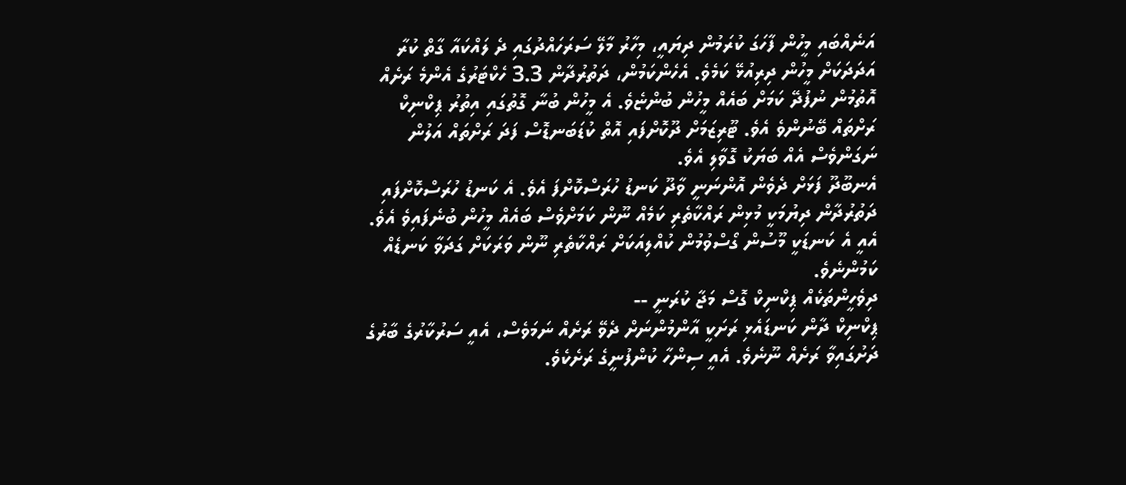އަނެއްބައި މީހުން ފާހަގަ ކުރަމުން ދިޔައީ، މިހާރު މާލޭ ސަރަހައްދުގައި ދެ ލައްކައާ ގާތް ކުރާ އަދަދަކަށް މީހުން ދިރިއުޅޭ ކަމެވެ. އެހެންކަމުން، ދަތުރުދާން 3.3 ހެކްޓަރުގެ އެންމެ ރަށެއް އޮތުމުން ނުފުދޭ ކަމަށް ބައެއް މީހުން ބުންޏެވެ. އެ މީހުން ބުނާ ގޮތުގައި އިތުރު ޕިކްނިކް ރަށްތައް ބޭނުންވެ އެވެ. ޓޫރިޒަމަށް ދޫކޮށްފައި އޮތް ކުޑަބަނޑޮސް ފަދަ ރަށްތައް އަލުން ނަގަންވެސް އެއް ބަޔަކު ގޮވާލި އެވެ.
އެނބޫދޫ ފަޅަށް ދެވެން އޮންނަނީ ވާދޫ ކަނޑު ހުރަސްކޮށްފަ އެވެ. އެ ކަނޑު ހުރަސްކޮށްފައި ދަތުރުދާން ދިޔުމަކީ މުޅިން ރައްކާތެރި ކަމެއް ނޫން ކަމަށްވެސް ބައެއް މީހުން ބުނެފައިވެ އެވެ. އެއީ އެ ކަނޑަކީ މޫސުން ގޯސްވުމުން ކުއްލިއަކަށް ރައްކާތެރި ނޫން ވަރަކަށް ގަދަވާ ކަނޑެއް ކަމުންނެވެ.
ދިވެހީންތަކެއް ޕިކްނިކް ގޮސް މަޖާ ކުރަނީ --
ޕިކްނިކް ދާން ކަނޑައެޅި ރަށަކީ އާންމުންނަށް ދެވޭ ރަށެއް ނަމަވެސް، އެއީ ސަރުކާރުގެ ބާރުގެ ދަށުގައިވާ ރަށެއް ނޫނެވެ. އެއީ ސިންހާ ކުންފުނީގެ ރަށެކެވެ.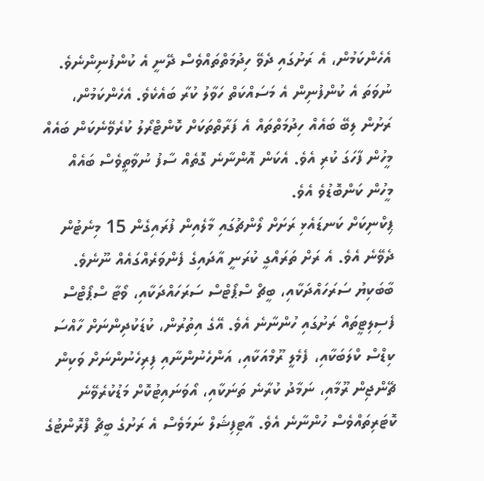އެހެންކަމުން، އެ ރަށުގައި ދެވޭ ހިދުމަތްތައްވެސް ދޭނީ އެ ކުންފުނިންނެވެ. ނުވަތަ އެ ކުންފުނިން އެ މަސައްކަތް ހަވާލު ކުރާ ބައެކެވެ. އެހެންކަމުން، ރަށުން ލިބޭ ބައެއް ހިދުމަތްތައް އެ ފަރާތްތަކަށް ކޮންޓްރޯލު ކުރެވޭނެކަން ބައެއް މީހުން ފާހަގަ ކުރި އެވެ. އެކަން އޮންނާނެ ގޮތެއް ސާފު ނުވާތީވެސް ބައެއް މީހުން ކަންބޮޑުވެ އެވެ.
ޕިކްނިކަށް ކަނޑައެޅި ރަށަށް ލޯންޗުގައި މާލެއިން ފުރައިގެން 15 މިނެޓުން ދެވޭނެ އެވެ. އެ ރަށް ތަރައްގީ ކުރަނީ އާދައިގެ ފެންވަރެއްގައެއް ނޫނެވެ. ބާބަކިޔު ސަރަހައްދަކާއި، ބީޗް ސްޕޯޓްސް ސަރަހައްދަކާއި، ވޯޓާ ސްޕޯޓްސް ފެސިލިޓީތައް ރަށުގައި ހުންނާނެ އެވެ. އޭގެ އިތުރުން، ކުޑަކުދިންނަށް ހާއްސަ ކިޑްސް ކްލަބަކާއި، ފެމެލީ ރޫމްއަކާއި، އަންހެނުންނާއި ފިރިހެނުންނަށް ވަކިން ޗޭންޖިން ރޫމާއި، ނަމާދު ކުރާނެ ތަނަކާއި، އޯވަނައިޓުކޮށް މަޑުކުރެވޭނެ ކޮޓަރިތައްވެސް ހުންނާނެ އެވެ. އާޓިފިޝަލް ނަމަވެސް އެ ރަށުގެ ބީޗް ފްރޮންޓުގެ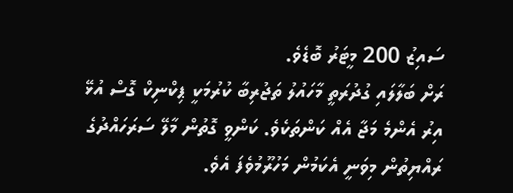ސައިޒު 200 މީޓަރު ބޮޑެވެ.
ރަށް ބަލާލައި ގުދުރަތީ މާހައުލު ތަޖުރިބާ ކުރުމަކީ ޕިކްނިކް ގޮސް އުޅޭ އިރު އެންމެ މަޖާ އެއް ކަންތަކެވެ. ކަންވީ ގޮތުން މާލޭ ސަރަހައްދުގެ ރައްޔިތުން މިވަނީ އެކަމުން މަހުރޫމުވެފަ އެވެ.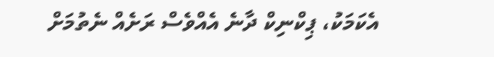އެކަމަކު، ޕިކްނިކް ދާނެ އެއްވެސް ރަށެއް ނެތުމަށް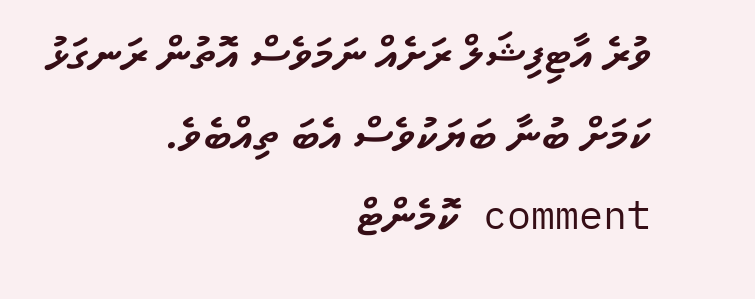ވުރެ އާޓިފިޝަލް ރަށެއް ނަމަވެސް އޮތުން ރަނގަޅު ކަމަށް ބުނާ ބަޔަކުވެސް އެބަ ތިއްބެވެ.
comment ކޮމެންޓް